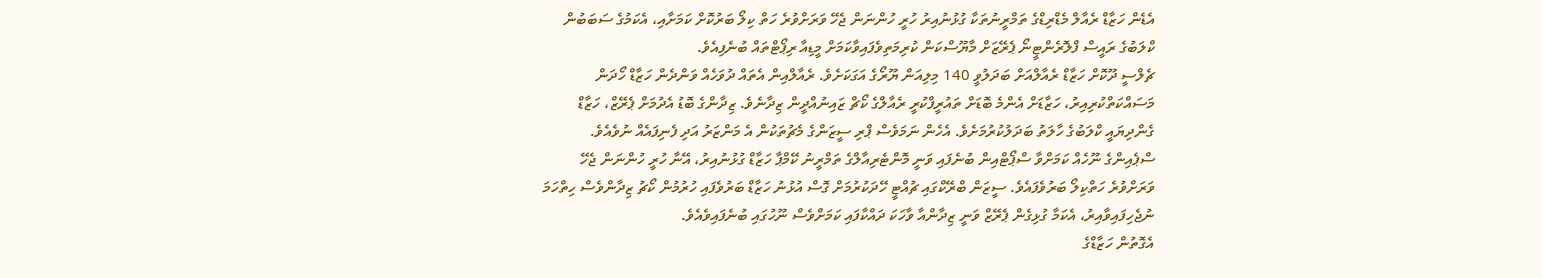އެޑެން ހަޒާޑް ރެއާލް މެޑްރިޑްގެ ތަމްރީނުތަކާ ގުޅުނުއިރު ހުރީ ހުންނަން ޖެހޭ ވަރަށްވުރެ ހަތް ކިލޯ ބަރުކޮށް ކަމަށާއި، އެކަމުގެ ސަބަބުން ކްލަބުގެ ރައީސް ފްލޮރެންޓީނޯ ޕެރޭޒަށް މާޔޫސްކަން ކުރިމަތިވެފައިވާކަމަށް މީޑިއާ ރިޕޯޓްތައް ބުނެފިއެވެ.
ޗެލްސީ ދޫކޮށް ހަޒާޑް ރެއާލްއަށް ބަދަލުވީ 140 މިލިއަން ޔޫރޯގެ އަގަކަށެވެ. ރެއާލްއިން އެތައް ދުވަހެއް ވަންދެން ހަޒާޑް ހޯދަން މަސައްކަތްކުރިއިރު، ހަޒާޑަށް އެންމެ ބޮޑަށް ތައުރީފްކުރީ ރެއާލްގެ ކޯޗް ޒައިނުއްދީން ޒިދާނެވެ. ޒިދާންގެ ބޮޑު އެދުމަށް ޕެރޭޒް، ހަޒާޑް ގެންދިޔައީ ކްލަބުގެ ހާލަތު ބަދަލުކުރުމަށެވެ. އެހެން ނަމަވެސް ޕްރި ސީޒަންގެ މެޗުތަކުން އެ މަންޒަރު އަދި ފެނިފައެއް ނުވެއެވެ.
ސްޕެއިންގެ ނޫހެއް ކަމަށްވާ ސްޕޯޓްއިން ބުނެފައި ވަނީ މޮންޓެރިއާލްގެ ތަމްރީނު ކޭމްޕާ ހަޒާޑް ގުޅުނުއިރު، އޭނާ ހުރީ ހުންނަން ޖެހޭ ވަރަށްވުރެ ހަތްކިލޯ ބަރުވެފައެވެ. ސީޒަން ބްރޭކްގައި ޗުއްޓީ ހޭދަކުރުމަށް ގޮސް އުޅުނު ހަޒާޑް ބަރުވެފައި ހުރުމުން ކޯޗު ޒިދާންވެސް ހިތްހަމަ ނުޖެހިފައިވާއިރު، އެކަމާ ގުޅިގެން ޕެރޭޒް ވަނީ ޒިދާންއާ ވާހަކަ ދައްކާފައި ކަމަށްވެސް ނޫހުގައި ބުނެފައިވެއެވެ.
އެގޮތުން ހަޒާޑްގެ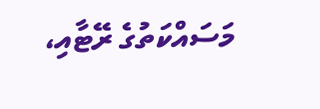މަސައްކަތުގެ ރޭޓާއި،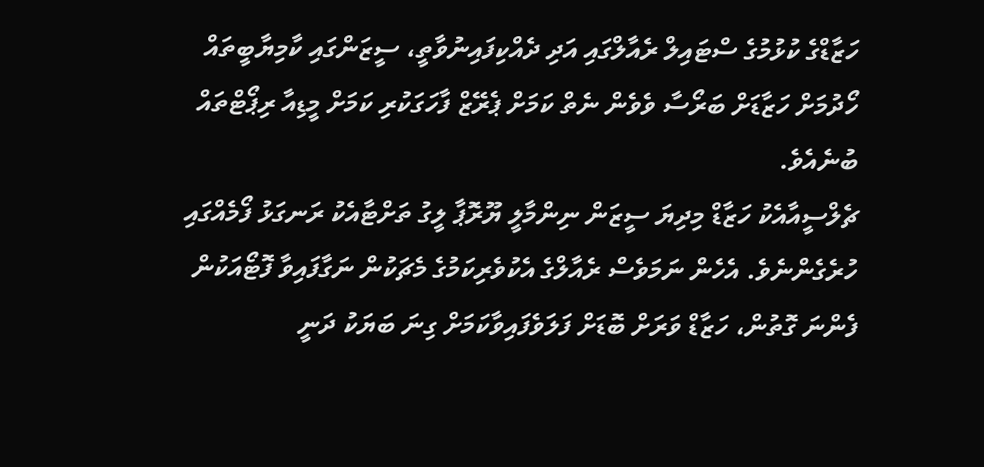ހަޒާޑްގެ ކުޅުމުގެ ސްޓައިލް ރެއާލްގައި އަދި ދެއްކިފައިނުވާތީ، ސީޒަންގައި ކާމިޔާބީތައް ހޯދުމަށް ހަޒާޑަށް ބަރޯސާ ވެވެން ނެތް ކަމަށް ޕެރޭޒް ފާހަގަކުރި ކަމަށް މީޑިއާ ރިޕޯޓްތައް ބުނެއެވެ.
ޗެލްސީއާއެކު ހަޒާޑް މިދިޔަ ސީޒަން ނިންމާލީ ޔޫރޮޕާ ލީގު ތަށްޓާއެކު ރަނގަޅު ފޯމެއްގައި ހުރެގެންނެވެ. އެހެން ނަމަވެސް ރެއާލްގެ އެކުވެރިކަމުގެ މެޗަކުން ނަގާފައިވާ ފޮޓޯއަކުން ފެންނަ ގޮތުން، ހަޒާޑް ވަރަށް ބޮޑަށް ފަލަވެފައިވާކަމަށް ގިނަ ބަޔަކު ދަނީ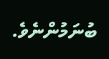ބުނަމުންނެވެ.